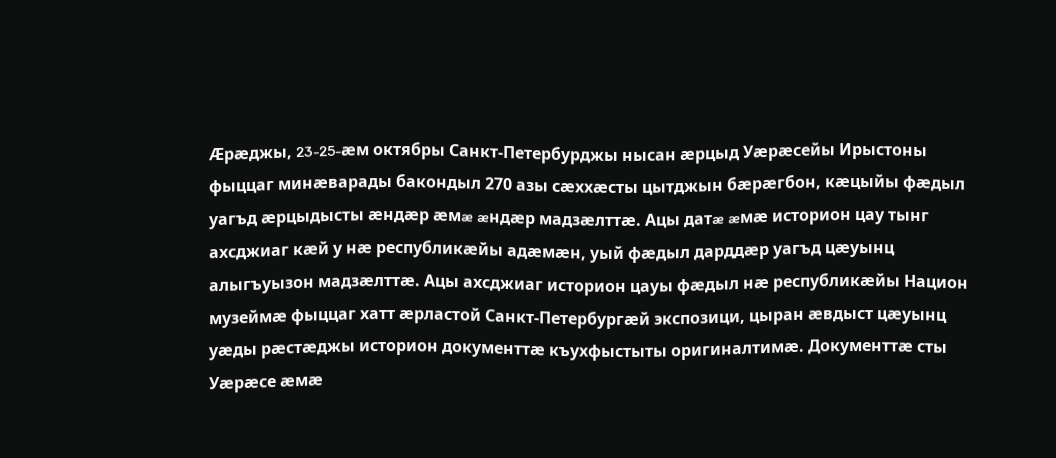Æрæджы, 23-25-æм октябры Санкт-Петербурджы нысан æрцыд Уæрæсейы Ирыстоны фыццаг минæварады бакондыл 270 азы сæххæсты цытджын бæрæгбон, кæцыйы фæдыл уагъд æрцыдысты æндæр æмæ æндæр мадзæлттæ. Ацы датæ æмæ историон цау тынг ахсджиаг кæй у нæ республикæйы адæмæн, уый фæдыл дарддæр уагъд цæуынц алыгъуызон мадзæлттæ. Ацы ахсджиаг историон цауы фæдыл нæ республикæйы Национ музеймæ фыццаг хатт æрластой Санкт-Петербургæй экспозици, цыран æвдыст цæуынц уæды рæстæджы историон документтæ къухфыстыты оригиналтимæ. Документтæ сты Уæрæсе æмæ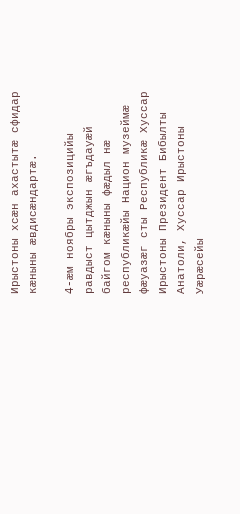Ирыстоны хсæн ахастытæ сфидар кæныны æвдисæндартæ.

4-æм ноябры экспозицийы равдыст цытджын æгъдауæй байгом кæныны фæдыл нæ республикæйы Национ музеймæ фæуазæг сты Республикæ Хуссар Ирыстоны Президент Бибылты Анатоли, Хуссар Ирыстоны Уæрæсейы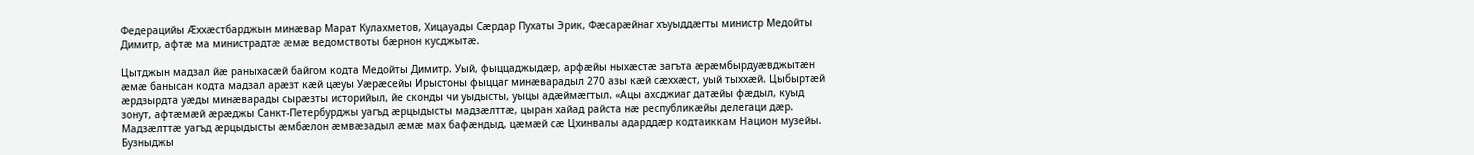Федерацийы Æххæстбарджын минæвар Марат Кулахметов, Хицауады Сæрдар Пухаты Эрик, Фæсарæйнаг хъуыддæгты министр Медойты Димитр, афтæ ма министрадтæ æмæ ведомствоты бæрнон кусджытæ.

Цытджын мадзал йæ раныхасæй байгом кодта Медойты Димитр. Уый, фыццаджыдæр, арфæйы ныхæстæ загъта æрæмбырдуæвджытæн æмæ банысан кодта мадзал арæзт кæй цæуы Уæрæсейы Ирыстоны фыццаг минæварадыл 270 азы кæй сæххæст, уый тыххæй. Цыбыртæй æрдзырдта уæды минæварады сырæзты историйыл, йе сконды чи уыдысты, уыцы адæймæгтыл. «Ацы ахсджиаг датæйы фæдыл, куыд зонут, афтæмæй æрæджы Санкт-Петербурджы уагъд æрцыдысты мадзæлттæ, цыран хайад райста нæ республикæйы делегаци дæр. Мадзæлттæ уагъд æрцыдысты æмбæлон æмвæзадыл æмæ мах бафæндыд, цæмæй сæ Цхинвалы адарддæр кодтаиккам Национ музейы. Бузныджы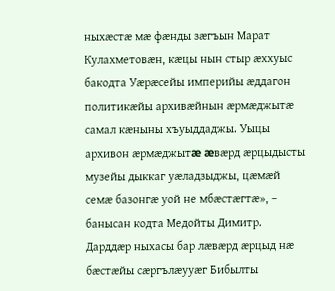ныхæстæ мæ фæнды зæгъын Марат Кулахметовæн, кæцы нын стыр æххуыс бакодта Уæрæсейы империйы æддагон политикæйы архивæйнын æрмæджытæ самал кæныны хъуыддаджы. Уыцы архивон æрмæджытæ æвæрд æрцыдысты музейы дыккаг уæладзыджы, цæмæй семæ базонгæ уой не мбæстæгтæ», – банысан кодта Медойты Димитр. Дарддæр ныхасы бар лæвæрд æрцыд нæ бæстæйы сæргълæууæг Бибылты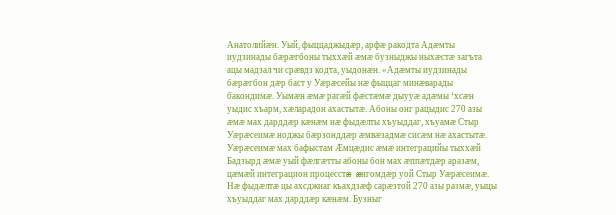Анатолийæн. Уый, фыццаджыдæр, арфæ ракодта Адæмты иудзинады бæрæгбоны тыххæй æмæ бузныджы ныхæстæ загъта ацы мадзал чи срæвдз кодта, уыдонæн. «Адæмты иудзинады бæрæгбон дæр баст у Уæрæсейы нæ фыццаг минæварады бакондимæ. Уымæн æмæ рагæй фæстæмæ дыууæ адæмы ‘хсæн уыдис хъарм, хæларадон ахастытæ. Абоны онг рацыдис 270 азы æмæ мах дарддæр кæнæм нæ фыдæлты хъуыддаг, хъуамæ Стыр Уæрæсеимæ ноджы бæрзонддæр æмвæзадмæ сисæм нæ ахастытæ. Уæрæсеимæ мах бафыстам Æмцæдис æмæ интеграцийы тыххæй Бадзырд æмæ уый фæлгæтты абоны бон мах æппæтдæр аразæм, цæмæй интеграцион процесстæ æнгомдæр уой Стыр Уæрæсеимæ. Нæ фыдæлтæ цы ахсджиаг къахдзæф сарæзтой 270 азы размæ, уыцы хъуыддаг мах дарддæр кæнæм. Бузныг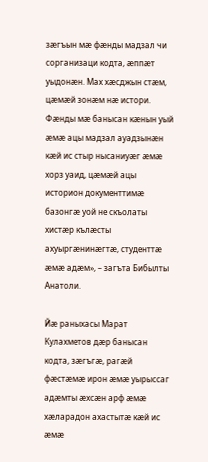зæгъын мæ фæнды мадзал чи сорганизаци кодта, æппæт уыдонæн. Мах хæсджын стæм, цæмæй зонæм нæ истори. Фæнды мæ банысан кæнын уый æмæ ацы мадзал ауадзынæн кæй ис стыр нысаниуæг æмæ хорз уаид, цæмæй ацы историон документтимæ базонгæ уой не скъолаты хистæр кълæсты ахуыргæнинæгтæ, студенттæ æмæ адæм», – загъта Бибылты Анатоли.

Йæ раныхасы Марат Кулахметов дæр банысан кодта, зæгъгæ, рагæй фæстæмæ ирон æмæ уырыссаг адæмты æхсæн арф æмæ хæларадон ахастытæ кæй ис æмæ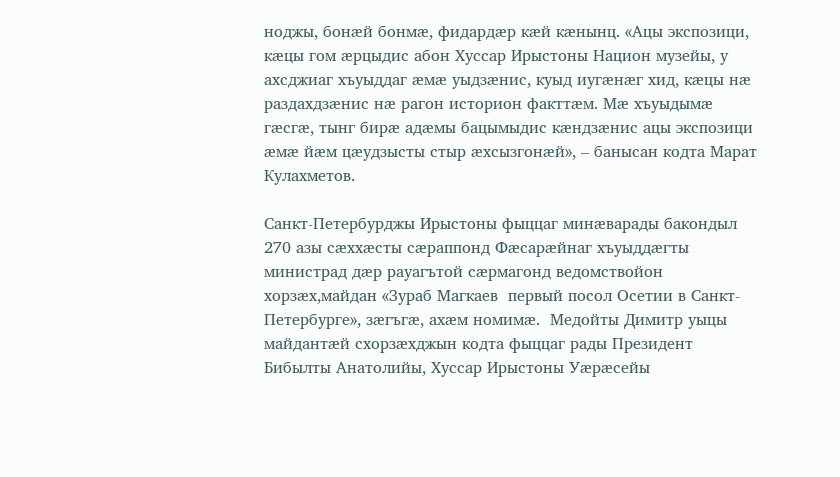ноджы, бонæй бонмæ, фидардæр кæй кæнынц. «Ацы экспозици, кæцы гом æрцыдис абон Хуссар Ирыстоны Национ музейы, у ахсджиаг хъуыддаг æмæ уыдзæнис, куыд иугæнæг хид, кæцы нæ раздахдзæнис нæ рагон историон факттæм. Мæ хъуыдымæ гæсгæ, тынг бирæ адæмы бацымыдис кæндзæнис ацы экспозици æмæ йæм цæудзысты стыр æхсызгонæй», – банысан кодта Марат Кулахметов.

Санкт-Петербурджы Ирыстоны фыццаг минæварады бакондыл 270 азы сæххæсты сæраппонд Фæсарæйнаг хъуыддæгты министрад дæр рауагътой сæрмагонд ведомствойон хорзæх,майдан «Зураб Магкаев  первый посол Осетии в Санкт-Петербурге», зæгъгæ, ахæм номимæ.  Медойты Димитр уыцы майдантæй схорзæхджын кодта фыццаг рады Президент Бибылты Анатолийы, Хуссар Ирыстоны Уæрæсейы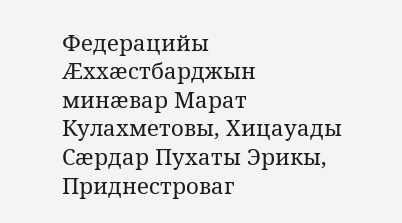Федерацийы Æххæстбарджын минæвар Марат Кулахметовы, Хицауады Сæрдар Пухаты Эрикы, Приднестроваг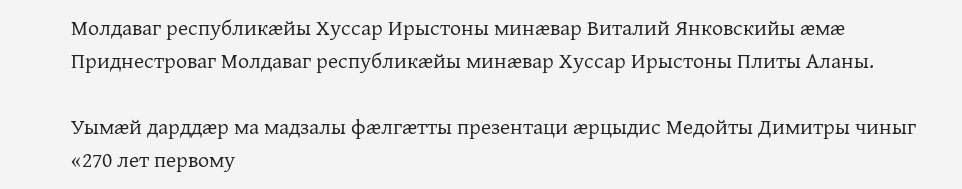Молдаваг республикæйы Хуссар Ирыстоны минæвар Виталий Янковскийы æмæ Приднестроваг Молдаваг республикæйы минæвар Хуссар Ирыстоны Плиты Аланы.

Уымæй дарддæр ма мадзалы фæлгæтты презентаци æрцыдис Медойты Димитры чиныг «270 лет первому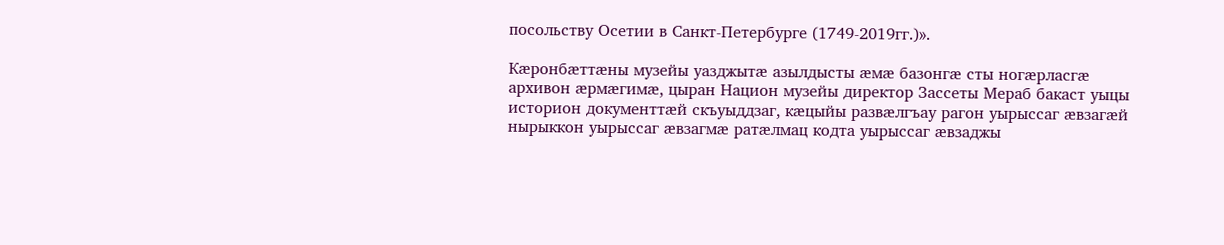посольству Осетии в Санкт-Петербурге (1749-2019гг.)».

Кæронбæттæны музейы уазджытæ азылдысты æмæ базонгæ сты ногæрласгæ архивон æрмæгимæ, цыран Национ музейы директор Зассеты Мераб бакаст уыцы историон документтæй скъуыддзаг, кæцыйы развæлгъау рагон уырыссаг æвзагæй нырыккон уырыссаг æвзагмæ ратæлмац кодта уырыссаг æвзаджы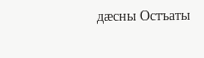дæсны Остъаты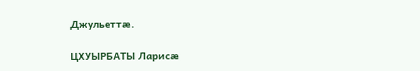Джульеттæ.

ЦХУЫРБАТЫ Ларисæ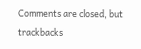Comments are closed, but trackbacks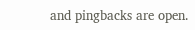and pingbacks are open.